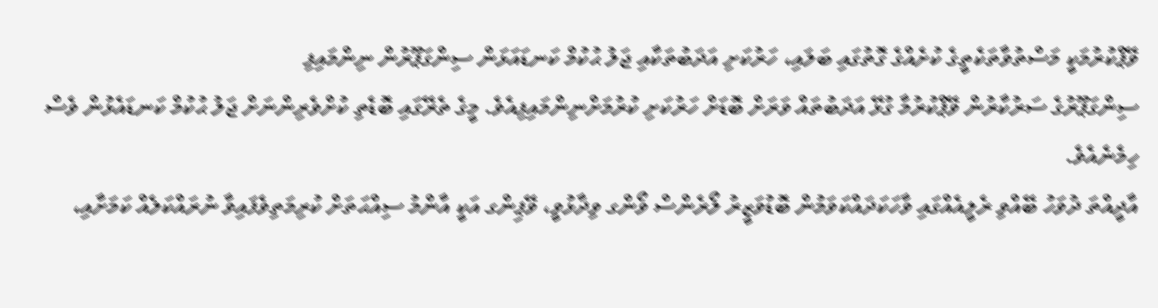ވޭޕްކުރުމަކީ މަސްތުވާތަކެތީގެ ކުށެއްގެ ގޮތުގައި ބަލައި، ހަރުކަށި އަދަބުތަކާއި ޖަލު ޙުކުމް ކަނޑައަޅަން ސިންގަޕޫރުން ނިންމައިފި
ސިންގަޕޫރުގެ ސަރުކާރުން ވޭޕްކުރުމާ ގުޅޭ އަދަބުތައް ވަރަށް ބޮޑަށް ހަރުކަށި ކުރުމަށްނިންމައިފިއެވެ. މީގެ ތެރޭގައި ބޮޑެތި ކުށްވެރިންނަށް ޖަލު ޙުކުމް ކަނޑައެޅުން ވެސް ހިމެނެއެވެ.
އާދީއްތަ ދުވަހު ބޭއްވި ރެލީއެއްގައި ވާހަކަދައްކަވަމުން ބޮޑުވަޒީރު ލޯރެންސް ވޯންގ ވިދާޅުވީ، ވޭޕިންގ އަކީ އާންމު ސިއްޙަތަށް ކުރިމަތިވެފައިވާ ނުރައްކަލެއް ކަމަށާއި،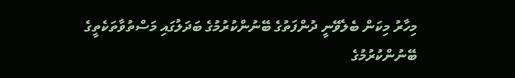މިހާރު މިކަން ބެލެވޭނީ ދުންފަތުގެ ބޭނުންކުރުމުގެ ބަދަލުގައި މަސްތުވާތަކެތީގެ ބޭނުންކުރުމުގެ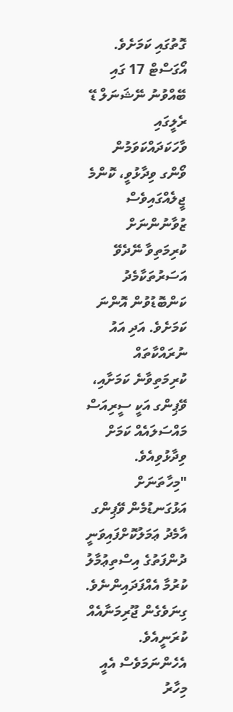ގޮތުގައި ކަމަށެވެ.
އޯގަސްޓް 17 ގައި ބޭއްވުނު ނޭޝަނަލް ޑޭ ރެލީގައި ވާހަކަދައްކަވަމުން ވޯންގ ވިދާޅުވީ، ކޮންމެ ޖީލެއްގައިވެސް ޒުވާނުންނަށް ކުރިމަތިވާ ނޭދެވޭ އަސަރުތަކާމެދު ކަންބޮޑުވުން އޮންނަ ކަމަށެވެ. އަދި އައު ނުރައްކާތައް ކުރިމަތިވާނެ ކަމަށާއި، ވޭޕިންގ އަކީ ސީރިއަސް މައްސަލައެއް ކަމަށް ވިދާޅުވިއެވެ.
"މިހާތަނަށް އަޅުގަނޑުމެން ވޭޕިންގ އާމެދު ޢަމަލުކޮށްފައިވަނީ ދުންފަތުގެ އިސްތިޢުމާލު ކުރުމާ އެއްފަދައިންނެވެ. ގިނަވެގެން ޖޫރިމަނާއެއް ކުރަނީއެވެ. އެހެންނަމަވެސް އެއީ މިހާރު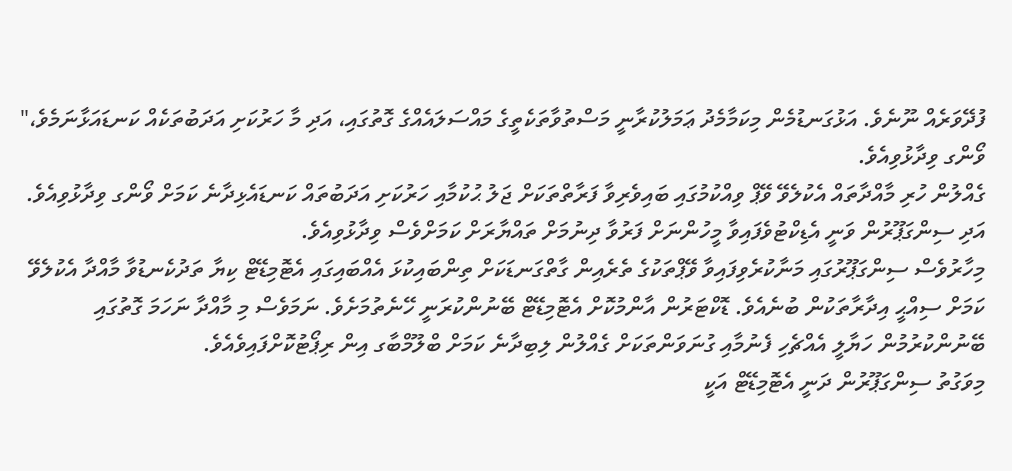ފުދޭވަރެއް ނޫނެވެ. އަޅުގަނޑުމެން މިކަމާމެދު ޢަމަލުކުރާނީ މަސްތުވާތަކެތީގެ މައްސަލައެއްގެ ގޮތުގައި، އަދި މާ ހަރުކަށި އަދަބުތަކެއް ކަނޑައަޅާނަމެވެ،" ވޯންގ ވިދާޅުވިއެވެ.
ގެއްލުން ހުރި މާއްދާތައް އެކުލެވޭ ވޭޕް ވިއްކުމުގައި ބައިވެރިވާ ފަރާތްތަކަށް ޖަލު ޙުކުމާއި ހަރުކަށި އަދަބުތައް ކަނޑައެޅިދާނެ ކަމަށް ވޯންގ ވިދާޅުވިއެވެ. އަދި ސިންގަޕޫރުން ވަނީ އެޑިކްޓުވެފައިވާ މީހުންނަށް ފަރުވާ ދިނުމަށް ތައްޔާރަށް ކަމަށްވެސް ވިދާޅުވިއެވެ.
މިހާރުވެސް ސިންގަޕޫރުގައި މަނާކުރެވިފައިވާ ވޭޕްތަކުގެ ތެރެއިން ގާތްގަނޑަކަށް ތިންބައިކުޅަ އެއްބައިގައި އެޓޮމިޑޭޓް ކިޔާ ތަދުކެނޑުވާ މާއްދާ އެކުލެވޭ ކަމަށް ސިއްޙީ އިދާރާތަކުން ބުނެއެވެ. ޑޮކްޓަރުން އާންމުކޮށް އެޓޮމިޑޭޓް ބޭނުންކުރަނީ ހޭނެތުމަށެވެ. ނަމަވެސް މި މާއްދާ ނަހަމަ ގޮތުގައި ބޭނުންކުރުމުން ހަޔާލީ އެއްޗެހި ފެނުމާއި ގުނަވަންތަކަށް ގެއްލުން ލިބިދާނެ ކަމަށް ބްލޫމްބާގ އިން ރިޕޯޓުކޮށްފައިވެއެވެ.
މިވަގުތު ސިންގަޕޫރުން ދަނީ އެޓޮމިޑޭޓް އަކީ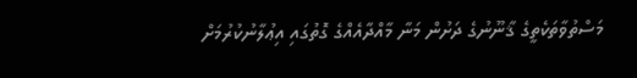މަސްތުވާތަކެތީގެ ޤާނޫނުގެ ދަށުން މަނާ މާއްދާއެއްގެ ގޮތުގައި އިޢުލާނުކުރުމަށް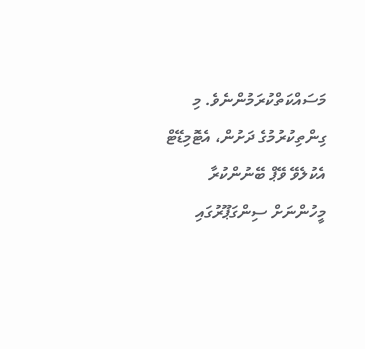މަސައްކަތްކުރަމުންނެވެ. މި ގިންތިކުރުމުގެ ދަށުން، އެޓޮމިޑޭޓް އެކުލެވޭ ވޭޕް ބޭނުންކުރާ މީހުންނަށް ސިންގަޕޫރުގައި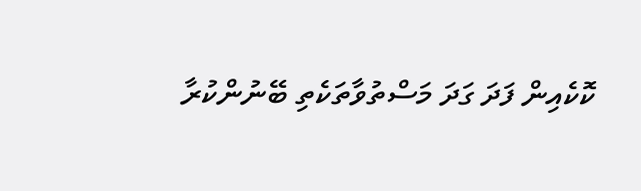ކޮކެއިން ފަދަ ގަދަ މަސްތުވާތަކެތި ބޭނުންކުރާ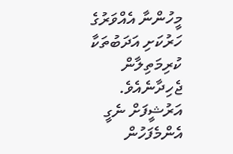މީހުންނާ އެއްވަރުގެ ހަރުކަށި އަދަބުތަކާ ކުރިމަތިލާން ޖެހިދާނެއެވެ.
އަރުޝީފަށް ނެގީ
އެންމެފަހުން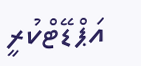އަޕްޑޭޓްކުރީ